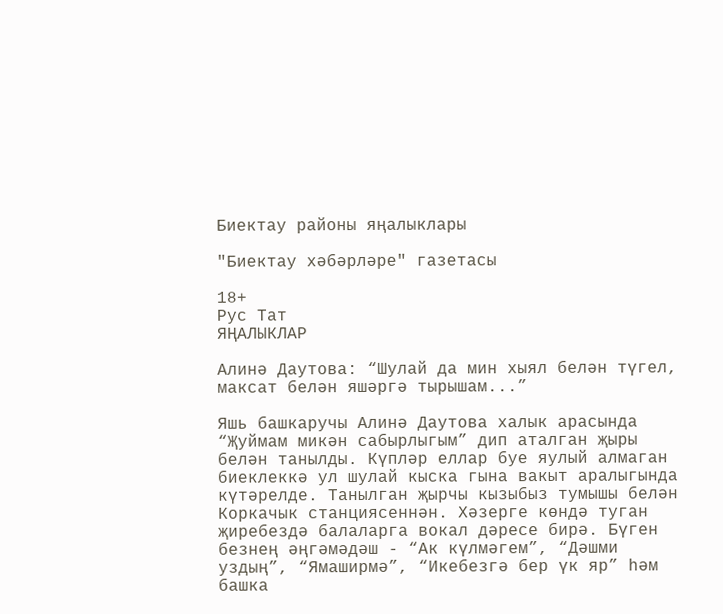Биектау районы яңалыклары

"Биектау хәбәрләре" газетасы

18+
Рус Тат
ЯҢАЛЫКЛАР

Алинә Даутова: “Шулай да мин хыял белән түгел, максат белән яшәргә тырышам...”

Яшь башкаручы Алинә Даутова халык арасында “Җуймам микән сабырлыгым” дип аталган җыры белән танылды. Күпләр еллар буе яулый алмаган биеклеккә ул шулай кыска гына вакыт аралыгында күтәрелде. Танылган җырчы кызыбыз тумышы белән Коркачык станциясеннән. Хәзерге көндә туган җиребездә балаларга вокал дәресе бирә. Бүген безнең әңгәмәдәш - “Ак күлмәгем”, “Дәшми уздың”, “Ямаширмә”, “Икебезгә бер үк яр” һәм башка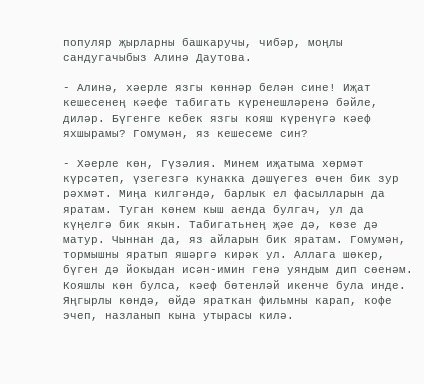популяр җырларны башкаручы, чибәр, моңлы сандугачыбыз Алинә Даутова.

- Алинә, хәерле язгы көннәр белән сине! Иҗат кешесенең кәефе табигать күренешләренә бәйле, диләр. Бүгенге кебек язгы кояш күренүгә кәеф яхшырамы? Гомумән, яз кешесеме син?

- Хәерле көн, Гүзәлия. Минем иҗатыма хөрмәт күрсәтеп, үзегезгә кунакка дәшүегез өчен бик зур рәхмәт. Миңа килгәндә, барлык ел фасылларын да яратам. Туган көнем кыш аенда булгач, ул да күңелгә бик якын. Табигатьнең җәе дә, көзе дә матур. Чыннан да, яз айларын бик яратам. Гомумән, тормышны яратып яшәргә кирәк ул. Аллага шөкер, бүген дә йокыдан исән-имин генә уяндым дип сөенәм. Кояшлы көн булса, кәеф бөтенләй икенче була инде. Яңгырлы көндә, өйдә яраткан фильмны карап, кофе эчеп, назланып кына утырасы килә.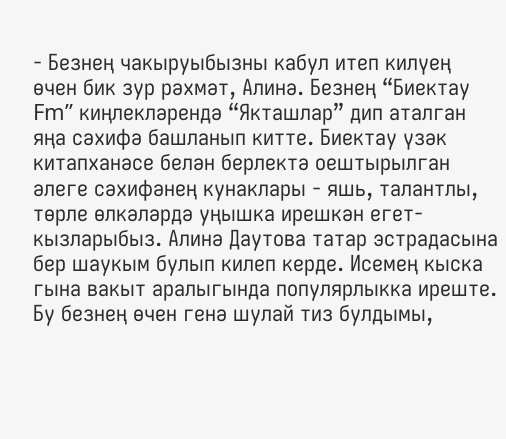- Безнең чакыруыбызны кабул итеп килүең өчен бик зур рәхмәт, Алинә. Безнең “Биектау Fm” киңлекләрендә “Якташлар” дип аталган яңа сәхифә башланып китте. Биектау үзәк китапханәсе белән берлектә оештырылган әлеге сәхифәнең кунаклары - яшь, талантлы, төрле өлкәләрдә уңышка ирешкән егет-кызларыбыз. Алинә Даутова татар эстрадасына бер шаукым булып килеп керде. Исемең кыска гына вакыт аралыгында популярлыкка иреште. Бу безнең өчен генә шулай тиз булдымы,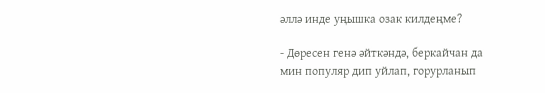әллә инде уңышка озак килдеңме?

- Дөресен генә әйткәндә, беркайчан да мин популяр дип уйлап, горурланып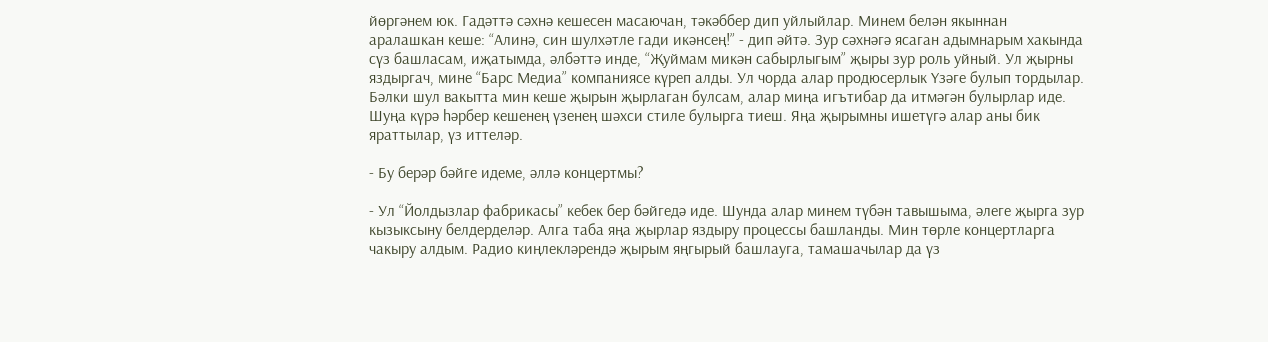йөргәнем юк. Гадәттә сәхнә кешесен масаючан, тәкәббер дип уйлыйлар. Минем белән якыннан аралашкан кеше: “Алинә, син шулхәтле гади икәнсең!” - дип әйтә. Зур сәхнәгә ясаган адымнарым хакында сүз башласам, иҗатымда, әлбәттә инде, “Җуймам микән сабырлыгым” җыры зур роль уйный. Ул җырны яздыргач, мине “Барс Медиа” компаниясе күреп алды. Ул чорда алар продюсерлык Үзәге булып тордылар. Бәлки шул вакытта мин кеше җырын җырлаган булсам, алар миңа игътибар да итмәгән булырлар иде. Шуңа күрә һәрбер кешенең үзенең шәхси стиле булырга тиеш. Яңа җырымны ишетүгә алар аны бик яраттылар, үз иттеләр.

- Бу берәр бәйге идеме, әллә концертмы?

- Ул “Йолдызлар фабрикасы” кебек бер бәйгедә иде. Шунда алар минем түбән тавышыма, әлеге җырга зур кызыксыну белдерделәр. Алга таба яңа җырлар яздыру процессы башланды. Мин төрле концертларга чакыру алдым. Радио киңлекләрендә җырым яңгырый башлауга, тамашачылар да үз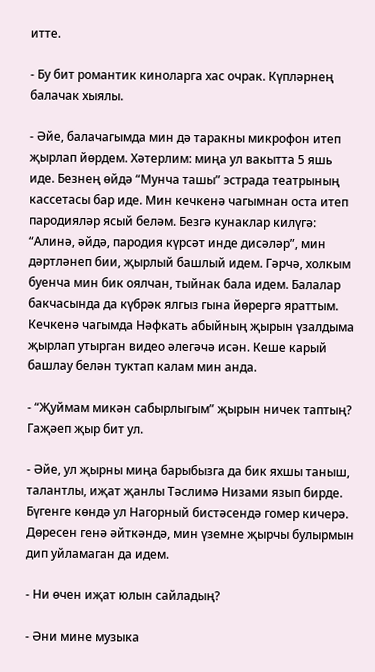итте.

- Бу бит романтик киноларга хас очрак. Күпләрнең балачак хыялы.

- Әйе, балачагымда мин дә таракны микрофон итеп җырлап йөрдем. Хәтерлим: миңа ул вакытта 5 яшь иде. Безнең өйдә “Мунча ташы” эстрада театрының кассетасы бар иде. Мин кечкенә чагымнан оста итеп пародияләр ясый беләм. Безгә кунаклар килүгә: “Алинә, әйдә, пародия күрсәт инде дисәләр”, мин дәртләнеп бии, җырлый башлый идем. Гәрчә, холкым буенча мин бик оялчан, тыйнак бала идем. Балалар бакчасында да күбрәк ялгыз гына йөрергә яраттым. Кечкенә чагымда Нәфкать абыйның җырын үзалдыма җырлап утырган видео әлегәчә исән. Кеше карый башлау белән туктап калам мин анда.

- “Җуймам микән сабырлыгым” җырын ничек таптың? Гаҗәеп җыр бит ул.

- Әйе, ул җырны миңа барыбызга да бик яхшы таныш, талантлы, иҗат җанлы Тәслимә Низами язып бирде. Бүгенге көндә ул Нагорный бистәсендә гомер кичерә. Дөресен генә әйткәндә, мин үземне җырчы булырмын дип уйламаган да идем.

- Ни өчен иҗат юлын сайладың?

- Әни мине музыка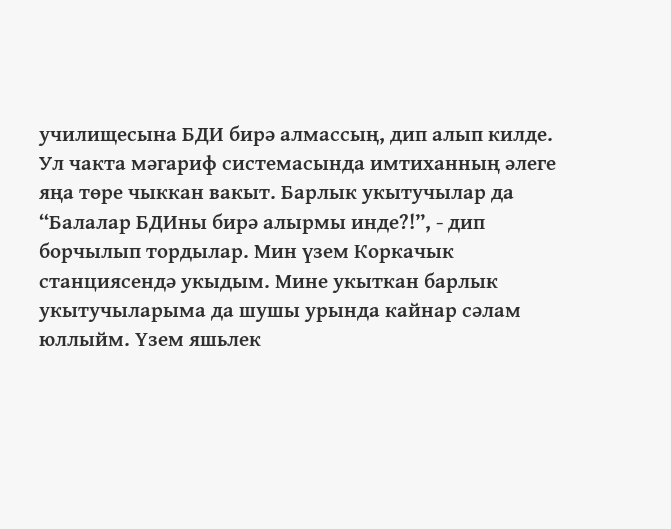училищесына БДИ бирә алмассың, дип алып килде. Ул чакта мәгариф системасында имтиханның әлеге яңа төре чыккан вакыт. Барлык укытучылар да “Балалар БДИны бирә алырмы инде?!”, - дип борчылып тордылар. Мин үзем Коркачык станциясендә укыдым. Мине укыткан барлык укытучыларыма да шушы урында кайнар сәлам юллыйм. Үзем яшьлек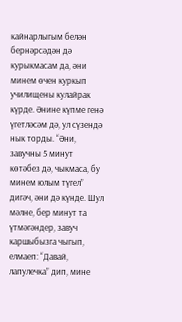кайнарлыгым белән бернәрсәдән дә курыкмасам да, әни минем өчен куркып училищены кулайрак күрде. Әнине күпме генә үгетләсәм дә, ул сүзендә нык торды. “Әни, завучны 5 минут көтәбез дә, чыкмаса, бу минем юлым түгел” дигәч, әни дә күнде. Шул мәлне, бер минут та үтмәгәндер, завуч каршыбызга чыгып, елмаеп: “Давай, лапулечка” дип, мине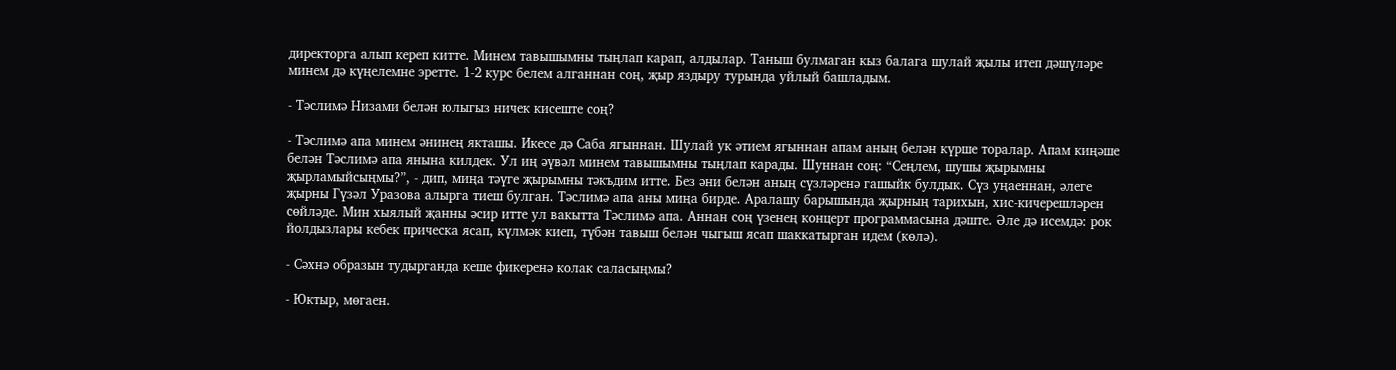директорга алып кереп китте. Минем тавышымны тыңлап карап, алдылар. Таныш булмаган кыз балага шулай җылы итеп дәшүләре минем дә күңелемне эретте. 1-2 курс белем алганнан соң, җыр яздыру турында уйлый башладым.

- Тәслимә Низами белән юлыгыз ничек кисеште соң?

- Тәслимә апа минем әнинең якташы. Икесе дә Саба ягыннан. Шулай ук әтием ягыннан апам аның белән күрше торалар. Апам киңәше белән Тәслимә апа янына килдек. Ул иң әүвәл минем тавышымны тыңлап карады. Шуннан соң: “Сеңлем, шушы җырымны җырламыйсыңмы?”, - дип, миңа тәүге җырымны тәкъдим итте. Без әни белән аның сүзләренә гашыйк булдык. Сүз уңаеннан, әлеге җырны Гүзәл Уразова алырга тиеш булган. Тәслимә апа аны миңа бирде. Аралашу барышында җырның тарихын, хис-кичерешләрен сөйләде. Мин хыялый җанны әсир итте ул вакытта Тәслимә апа. Аннан соң үзенең концерт программасына дәште. Әле дә исемдә: рок йолдызлары кебек прическа ясап, күлмәк киеп, түбән тавыш белән чыгыш ясап шаккатырган идем (көлә).

- Сәхнә образын тудырганда кеше фикеренә колак саласыңмы?

- Юктыр, мөгаен.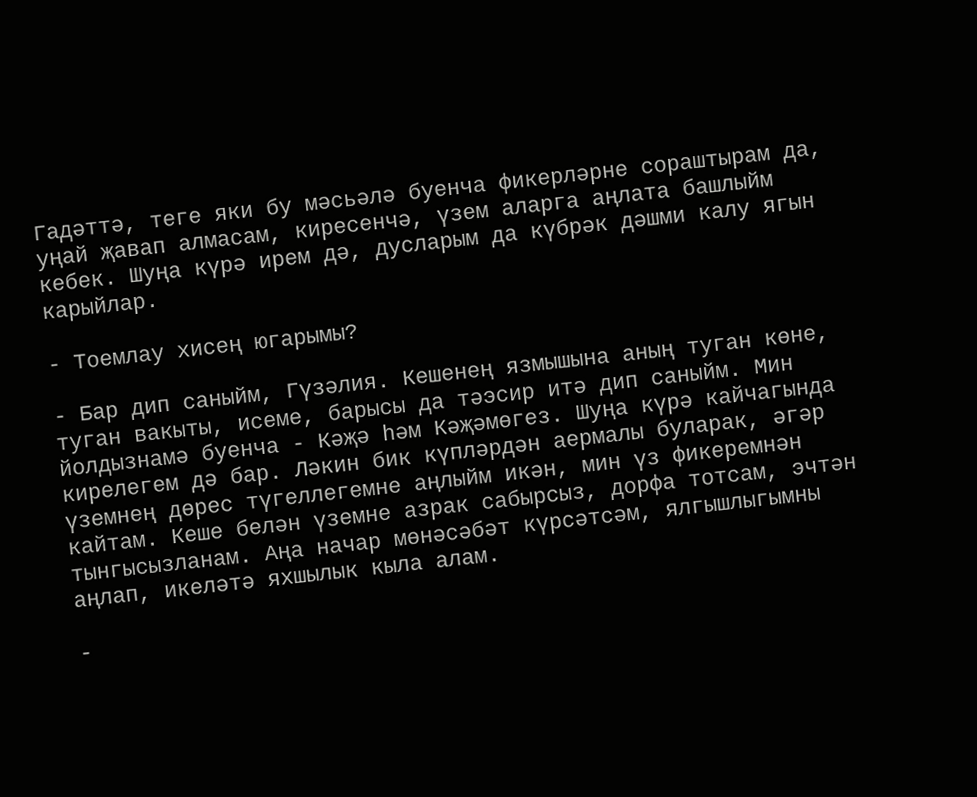Гадәттә, теге яки бу мәсьәлә буенча фикерләрне сораштырам да, уңай җавап алмасам, киресенчә, үзем аларга аңлата башлыйм кебек. Шуңа күрә ирем дә, дусларым да күбрәк дәшми калу ягын карыйлар.

- Тоемлау хисең югарымы?

- Бар дип саныйм, Гүзәлия. Кешенең язмышына аның туган көне, туган вакыты, исеме, барысы да тәэсир итә дип саныйм. Мин йолдызнамә буенча - Кәҗә һәм Кәҗәмөгез. Шуңа күрә кайчагында кирелегем дә бар. Ләкин бик күпләрдән аермалы буларак, әгәр үземнең дөрес түгеллегемне аңлыйм икән, мин үз фикеремнән кайтам. Кеше белән үземне азрак сабырсыз, дорфа тотсам, эчтән тынгысызланам. Аңа начар мөнәсәбәт күрсәтсәм, ялгышлыгымны аңлап, икеләтә яхшылык кыла алам.

-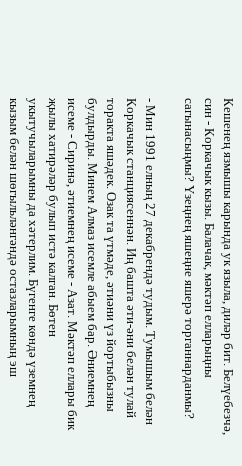Кешенең язмышы карында ук языла, диләр бит. Белүебезчә, син - Коркачык кызы. Балачак, мәктәп елларыңны сагынасыңмы? Үзеңнең яшеңне яшерә торганнарданмы?

- Мин 1991 елның 27 декабрендә тудым. Тумышым белән Коркачык станциясеннән. Иң башта әти-әни белән тулай торакта яшәдек. Озак та үтмәде, әтиәни үз йортыбызны булдырды. Минем Алмаз исемле абыем бар. Әниемнең исеме - Сиринә, әтиемнең исеме - Азат. Мәктәп еллары бик җылы хатирәләр булып истә калган. Бөтен укытучыларымны да хәтерлим. Бүгенге көндә үземнең кызым белән шөгыльләнгәндә остазларымның эш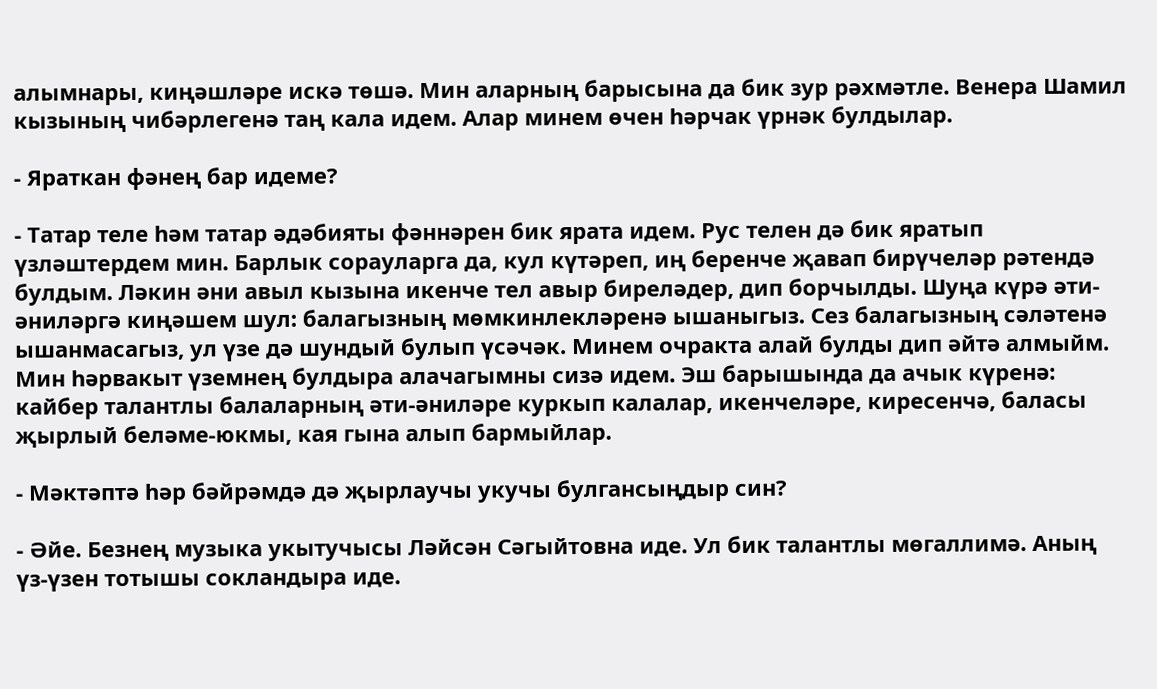алымнары, киңәшләре искә төшә. Мин аларның барысына да бик зур рәхмәтле. Венера Шамил кызының чибәрлегенә таң кала идем. Алар минем өчен һәрчак үрнәк булдылар.

- Яраткан фәнең бар идеме?

- Татар теле һәм татар әдәбияты фәннәрен бик ярата идем. Рус телен дә бик яратып үзләштердем мин. Барлык сорауларга да, кул күтәреп, иң беренче җавап бирүчеләр рәтендә булдым. Ләкин әни авыл кызына икенче тел авыр биреләдер, дип борчылды. Шуңа күрә әти-әниләргә киңәшем шул: балагызның мөмкинлекләренә ышаныгыз. Сез балагызның сәләтенә ышанмасагыз, ул үзе дә шундый булып үсәчәк. Минем очракта алай булды дип әйтә алмыйм. Мин һәрвакыт үземнең булдыра алачагымны сизә идем. Эш барышында да ачык күренә: кайбер талантлы балаларның әти-әниләре куркып калалар, икенчеләре, киресенчә, баласы җырлый беләме-юкмы, кая гына алып бармыйлар.

- Мәктәптә һәр бәйрәмдә дә җырлаучы укучы булгансыңдыр син?

- Әйе. Безнең музыка укытучысы Ләйсән Сәгыйтовна иде. Ул бик талантлы мөгаллимә. Аның үз-үзен тотышы сокландыра иде.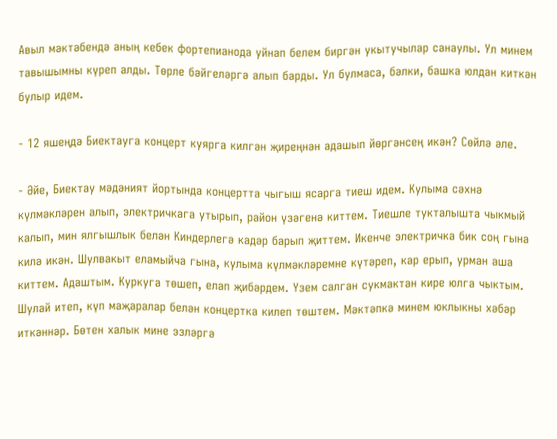Авыл мәктәбендә аның кебек фортепианода уйнап белем биргән укытучылар санаулы. Ул минем тавышымны күреп алды. Төрле бәйгеләргә алып барды. Ул булмаса, бәлки, башка юлдан киткән булыр идем.

- 12 яшеңдә Биектауга концерт куярга килгән җиреңнән адашып йөргәнсең икән? Сөйлә әле.

- Әйе, Биектау мәдәният йортында концертта чыгыш ясарга тиеш идем. Кулыма сәхнә күлмәкләрен алып, электричкага утырып, район үзәгенә киттем. Тиешле тукталышта чыкмый калып, мин ялгышлык белән Киндерлегә кадәр барып җиттем. Икенче электричка бик соң гына килә икән. Шулвакыт еламыйча гына, кулыма күлмәкләремне күтәреп, кар ерып, урман аша киттем. Адаштым. Куркуга төшеп, елап җибәрдем. Үзем салган сукмактан кире юлга чыктым. Шулай итеп, күп маҗаралар белән концертка килеп төштем. Мәктәпкә минем юклыкны хәбәр иткәннәр. Бөтен халык мине эзләргә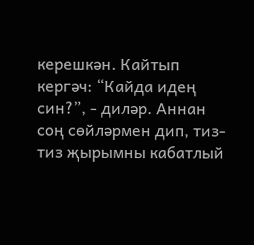керешкән. Кайтып кергәч: “Кайда идең син?”, - диләр. Аннан соң сөйләрмен дип, тиз-тиз җырымны кабатлый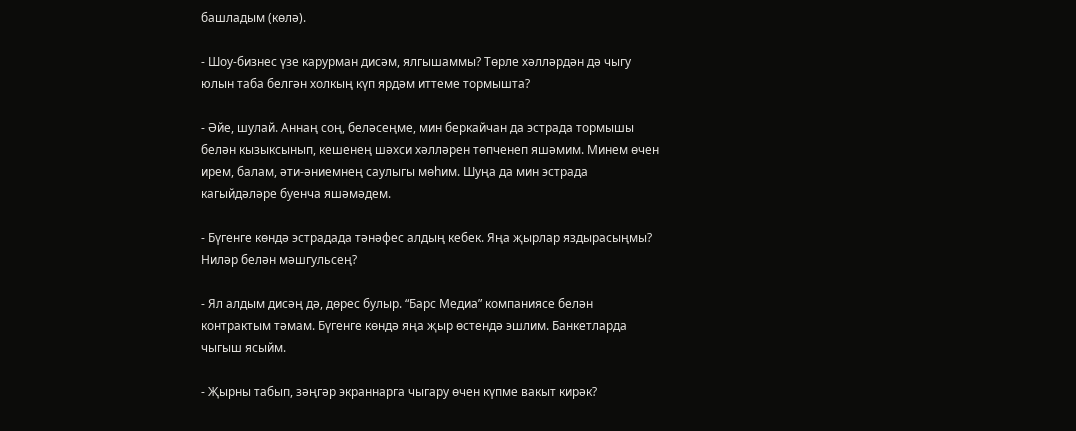башладым (көлә).

- Шоу-бизнес үзе карурман дисәм, ялгышаммы? Төрле хәлләрдән дә чыгу юлын таба белгән холкың күп ярдәм иттеме тормышта?

- Әйе, шулай. Аннаң соң, беләсеңме, мин беркайчан да эстрада тормышы белән кызыксынып, кешенең шәхси хәлләрен төпченеп яшәмим. Минем өчен ирем, балам, әти-әниемнең саулыгы мөһим. Шуңа да мин эстрада кагыйдәләре буенча яшәмәдем.

- Бүгенге көндә эстрадада тәнәфес алдың кебек. Яңа җырлар яздырасыңмы? Ниләр белән мәшгульсең?

- Ял алдым дисәң дә, дөрес булыр. “Барс Медиа” компаниясе белән контрактым тәмам. Бүгенге көндә яңа җыр өстендә эшлим. Банкетларда чыгыш ясыйм.

- Җырны табып, зәңгәр экраннарга чыгару өчен күпме вакыт кирәк?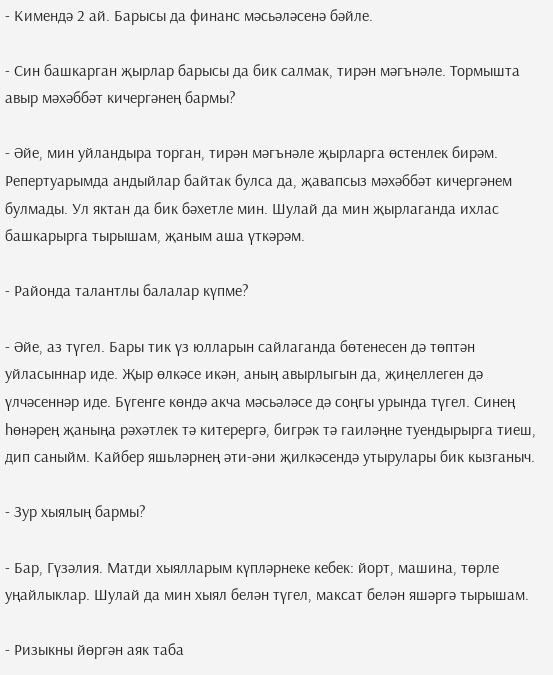- Кимендә 2 ай. Барысы да финанс мәсьәләсенә бәйле.

- Син башкарган җырлар барысы да бик салмак, тирән мәгънәле. Тормышта авыр мәхәббәт кичергәнең бармы?

- Әйе, мин уйландыра торган, тирән мәгънәле җырларга өстенлек бирәм. Репертуарымда андыйлар байтак булса да, җавапсыз мәхәббәт кичергәнем булмады. Ул яктан да бик бәхетле мин. Шулай да мин җырлаганда ихлас башкарырга тырышам, җаным аша үткәрәм.

- Районда талантлы балалар күпме?

- Әйе, аз түгел. Бары тик үз юлларын сайлаганда бөтенесен дә төптән уйласыннар иде. Җыр өлкәсе икән, аның авырлыгын да, җиңеллеген дә үлчәсеннәр иде. Бүгенге көндә акча мәсьәләсе дә соңгы урында түгел. Синең һөнәрең җаныңа рәхәтлек тә китерергә, бигрәк тә гаиләңне туендырырга тиеш, дип саныйм. Кайбер яшьләрнең әти-әни җилкәсендә утырулары бик кызганыч.

- Зур хыялың бармы?

- Бар, Гүзәлия. Матди хыялларым күпләрнеке кебек: йорт, машина, төрле уңайлыклар. Шулай да мин хыял белән түгел, максат белән яшәргә тырышам.

- Ризыкны йөргән аяк таба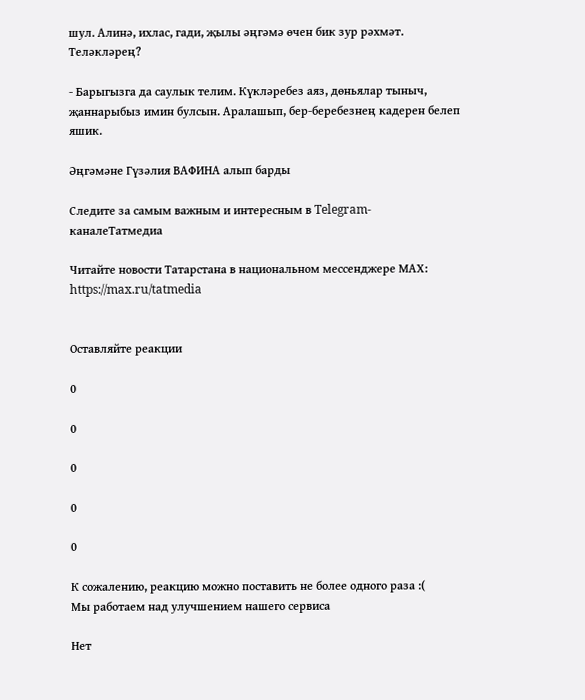шул. Алинә, ихлас, гади, җылы әңгәмә өчен бик зур рәхмәт. Теләкләрең?

- Барыгызга да саулык телим. Күкләребез аяз, дөньялар тыныч, җаннарыбыз имин булсын. Аралашып, бер-беребезнең кадерен белеп яшик.

Әңгәмәне Гүзәлия ВАФИНА алып барды

Следите за самым важным и интересным в Telegram-каналеТатмедиа

Читайте новости Татарстана в национальном мессенджере MАХ: https://max.ru/tatmedia


Оставляйте реакции

0

0

0

0

0

К сожалению, реакцию можно поставить не более одного раза :(
Мы работаем над улучшением нашего сервиса

Нет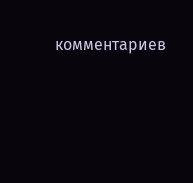комментариев